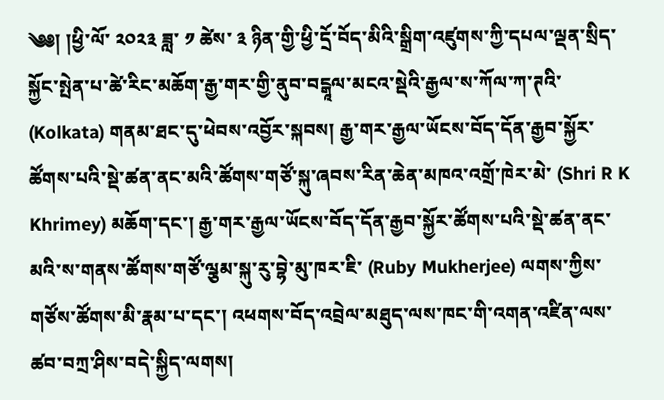༄༅། །ཕྱི་ལོ་ ༢༠༢༣ ཟླ་ ༡ ཚེས་ ༣ ཉིན་གྱི་ཕྱི་དྲོ་བོད་མིའི་སྒྲིག་འཛུགས་ཀྱི་དཔལ་ལྡན་སྲིད་སྐྱོང་སྤེན་པ་ཚེ་རིང་མཆོག་རྒྱ་གར་གྱི་ནུབ་བངྒཱལ་མངའ་སྡེའི་རྒྱལ་ས་ཀོལ་ཀ་ཊའི་ (Kolkata) གནམ་ཐང་དུ་ཕེབས་འབྱོར་སྐབས། རྒྱ་གར་རྒྱལ་ཡོངས་བོད་དོན་རྒྱབ་སྐྱོར་ཚོགས་པའི་སྡེ་ཚན་ནང་མའི་ཚོགས་གཙོ་སྐུ་ཞབས་རིན་ཆེན་མཁའ་འགྲོ་ཁེར་མེ་ (Shri R K Khrimey) མཆོག་དང་། རྒྱ་གར་རྒྱལ་ཡོངས་བོད་དོན་རྒྱབ་སྐྱོར་ཚོགས་པའི་སྡེ་ཚན་ནང་མའི་ས་གནས་ཚོགས་གཙོ་ལྕམ་སྐུ་རུ་བྷེ་མུ་ཁར་ཇི་ (Ruby Mukherjee) ལགས་ཀྱིས་གཙོས་ཚོགས་མི་རྣམ་པ་དང་། འཕགས་བོད་འབྲེལ་མཐུད་ལས་ཁང་གི་འགན་འཛིན་ལས་ཚབ་བཀྲ་ཤིས་བདེ་སྐྱིད་ལགས།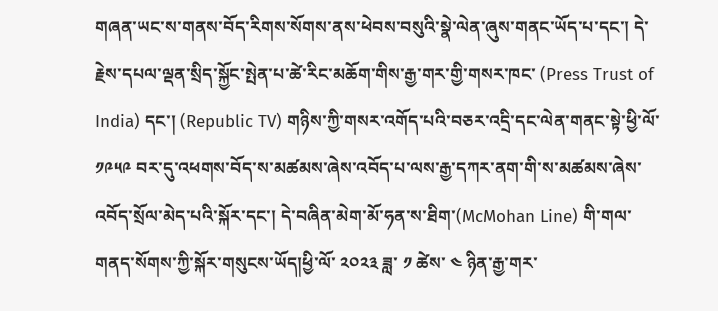གཞན་ཡང་ས་གནས་བོད་རིགས་སོགས་ནས་ཕེབས་བསུའི་སྣེ་ལེན་ཞུས་གནང་ཡོད་པ་དང་། དེ་རྗེས་དཔལ་ལྡན་སྲིད་སྐྱོང་སྤེན་པ་ཚེ་རིང་མཆོག་གིས་རྒྱ་གར་གྱི་གསར་ཁང་ (Press Trust of India) དང་། (Republic TV) གཉིས་ཀྱི་གསར་འགོད་པའི་བཅར་འདྲི་དང་ལེན་གནང་སྟེ་ཕྱི་ལོ་ ༡༩༥༩ བར་དུ་འཕགས་བོད་ས་མཚམས་ཞེས་འབོད་པ་ལས་རྒྱ་དཀར་ནག་གི་ས་མཚམས་ཞེས་འབོད་སྲོལ་མེད་པའི་སྐོར་དང་། དེ་བཞིན་མེག་མོ་ཧན་ས་ཐིག་(McMohan Line) གི་གལ་གནད་སོགས་ཀྱི་སྐོར་གསུངས་ཡོད།ཕྱི་ལོ་ ༢༠༢༣ ཟླ་ ༡ ཚེས་ ༤ ཉིན་རྒྱ་གར་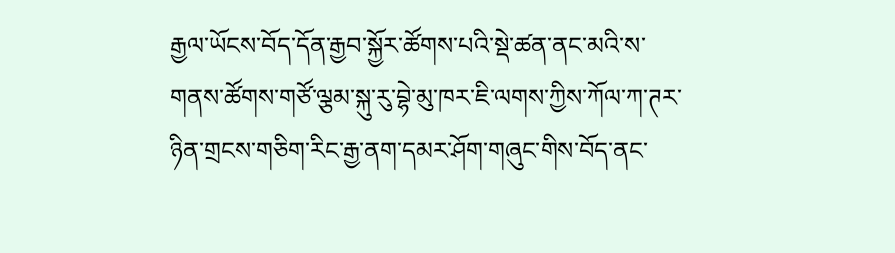རྒྱལ་ཡོངས་བོད་དོན་རྒྱབ་སྐྱོར་ཚོགས་པའི་སྡེ་ཚན་ནང་མའི་ས་གནས་ཚོགས་གཙོ་ལྕམ་སྐུ་རུ་བྷེ་མུ་ཁར་ཇི་ལགས་ཀྱིས་ཀོལ་ཀ་ཊར་ཉིན་གྲངས་གཅིག་རིང་རྒྱ་ནག་དམར་ཤོག་གཞུང་གིས་བོད་ནང་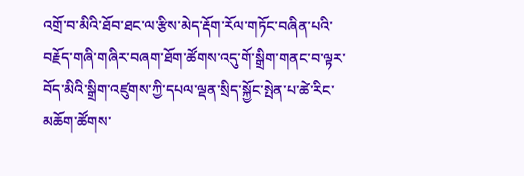འགྲོ་བ་མིའི་ཐོབ་ཐང་ལ་རྩིས་མེད་རྡོག་རོལ་གཏོང་བཞིན་པའི་བརྗོད་གཞི་གཞིར་བཞག་ཐོག་ཚོགས་འདུ་གོ་སྒྲིག་གནང་བ་ལྟར་བོད་མིའི་སྒྲིག་འཛུགས་ཀྱི་དཔལ་ལྡན་སྲིད་སྐྱོང་སྤེན་པ་ཚེ་རིང་མཆོག་ཚོགས་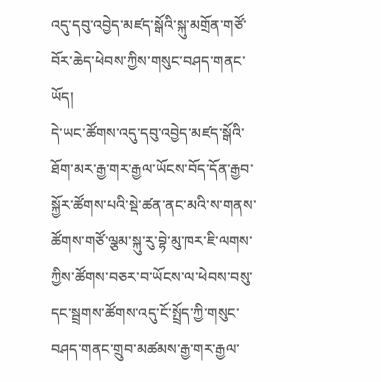འདུ་དབུ་འབྱེད་མཛད་སྒོའི་སྐུ་མགྲོན་གཙོ་བོར་ཆེད་ཕེབས་ཀྱིས་གསུང་བཤད་གནང་ཡོད།
དེ་ཡང་ཚོགས་འདུ་དབུ་འབྱེད་མཛད་སྒོའི་ཐོག་མར་རྒྱ་གར་རྒྱལ་ཡོངས་བོད་དོན་རྒྱབ་སྐྱོར་ཚོགས་པའི་སྡེ་ཚན་ནང་མའི་ས་གནས་ཚོགས་གཙོ་ལྕམ་སྐུ་རུ་བྷེ་མུ་ཁར་ཇི་ལགས་ཀྱིས་ཚོགས་བཅར་བ་ཡོངས་ལ་ཕེབས་བསུ་དང་སྦྲགས་ཚོགས་འདུ་ངོ་སྤྲོད་ཀྱི་གསུང་བཤད་གནང་གྲུབ་མཚམས་རྒྱ་གར་རྒྱལ་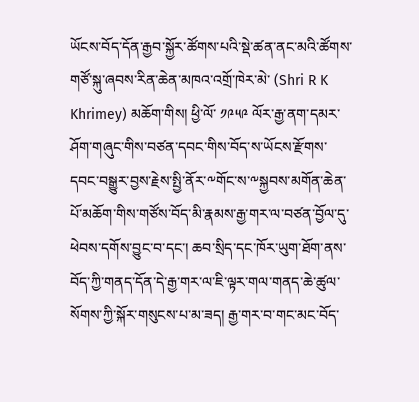ཡོངས་བོད་དོན་རྒྱབ་སྐྱོར་ཚོགས་པའི་སྡེ་ཚན་ནང་མའི་ཚོགས་གཙོ་སྐུ་ཞབས་རིན་ཆེན་མཁའ་འགྲོ་ཁེར་མེ་ (Shri R K Khrimey) མཆོག་གིས། ཕྱི་ལོ་ ༡༩༥༩ ལོར་རྒྱ་ནག་དམར་ཤོག་གཞུང་གིས་བཙན་དབང་གིས་བོད་ས་ཡོངས་རྫོགས་དབང་བསྒྱུར་བྱས་རྗེས་སྤྱི་ནོར་༸གོང་ས་༸སྐྱབས་མགོན་ཆེན་པོ་མཆོག་གིས་གཙོས་བོད་མི་རྣམས་རྒྱ་གར་ལ་བཙན་བྱོལ་དུ་ཕེབས་དགོས་བྱུང་བ་དང་། ཆབ་སྲིད་དང་ཁོར་ཡུག་ཐོག་ནས་བོད་ཀྱི་གནད་དོན་དེ་རྒྱ་གར་ལ་ཇི་ལྟར་གལ་གནད་ཆེ་ཚུལ་སོགས་ཀྱི་སྐོར་གསུངས་པ་མ་ཟད། རྒྱ་གར་བ་གང་མང་བོད་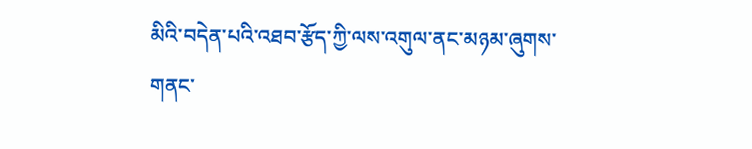མིའི་བདེན་པའི་འཐབ་རྩོད་ཀྱི་ལས་འགུལ་ནང་མཉམ་ཞུགས་གནང་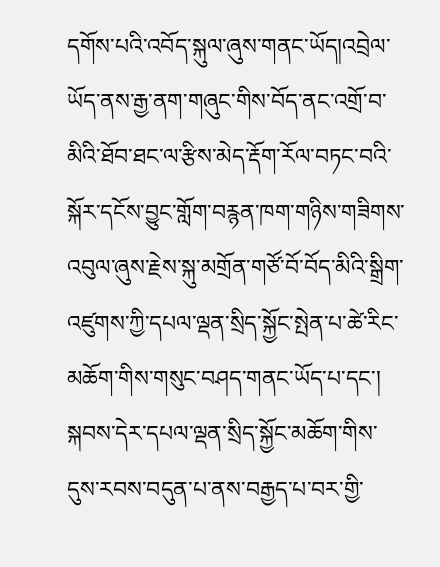དགོས་པའི་འབོད་སྐུལ་ཞུས་གནང་ཡོད།འབྲེལ་ཡོད་ནས་རྒྱ་ནག་གཞུང་གིས་བོད་ནང་འགྲོ་བ་མིའི་ཐོབ་ཐང་ལ་རྩིས་མེད་རྡོག་རོལ་བཏང་བའི་སྐོར་དངོས་བྱུང་གློག་བརྙན་ཁག་གཉིས་གཟིགས་འབུལ་ཞུས་རྗེས་སྐུ་མགྲོན་གཙོ་བོ་བོད་མིའི་སྒྲིག་འཛུགས་ཀྱི་དཔལ་ལྡན་སྲིད་སྐྱོང་སྤེན་པ་ཚེ་རིང་མཆོག་གིས་གསུང་བཤད་གནང་ཡོད་པ་དང་། སྐབས་དེར་དཔལ་ལྡན་སྲིད་སྐྱོང་མཆོག་གིས་དུས་རབས་བདུན་པ་ནས་བརྒྱད་པ་བར་གྱི་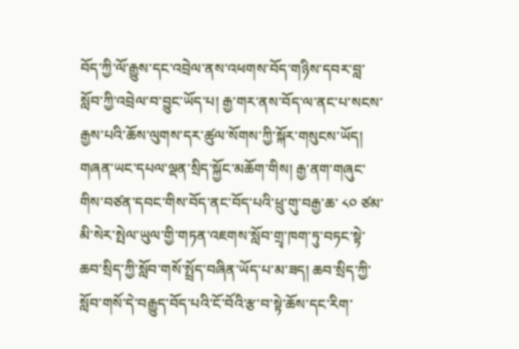བོད་ཀྱི་ལོ་རྒྱུས་དང་འབྲེལ་ནས་འཕགས་བོད་གཉིས་དབར་བླ་སློབ་ཀྱི་འབྲེལ་བ་བྱུང་ཡོད་པ། རྒྱ་གར་ནས་བོད་ལ་ནང་པ་སངས་རྒྱས་པའི་ཆོས་ལུགས་དར་ཚུལ་སོགས་ཀྱི་སྐོར་གསུངས་ཡོད།
གཞན་ཡང་དཔལ་ལྡན་སྲིད་སྐྱོང་མཆོག་གིས། རྒྱ་ནག་གཞུང་གིས་བཙན་དབང་གིས་བོད་ནང་བོད་པའི་ཕྲུ་གུ་བརྒྱ་ཆ་ ༨༠ ཙམ་མི་སེར་སྤེལ་ཡུལ་གྱི་གཏན་འཇགས་སློབ་གྲྭ་ཁག་ཏུ་བཏང་སྟེ་ཆབ་སྲིད་ཀྱི་སློབ་གསོ་སྤྲོད་བཞིན་ཡོད་པ་མ་ཟད། ཆབ་སྲིད་ཀྱི་སློབ་གསོ་དེ་བརྒྱུད་བོད་པའི་ངོ་བོའི་རྩ་བ་སྟེ་ཆོས་དང་རིག་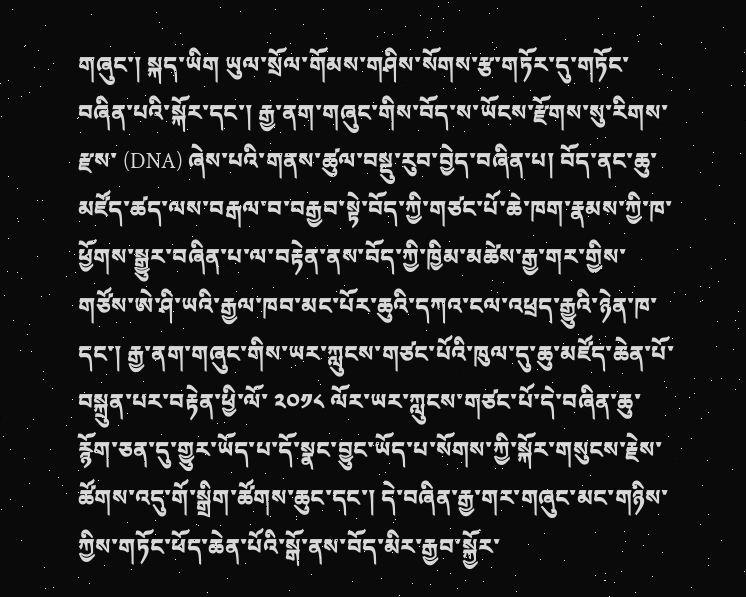གཞུང་། སྐད་ཡིག ཡུལ་སྲོལ་གོམས་གཤིས་སོགས་རྩ་གཏོར་དུ་གཏོང་བཞིན་པའི་སྐོར་དང་། རྒྱ་ནག་གཞུང་གིས་བོད་ས་ཡོངས་རྫོགས་སུ་རིགས་རྫས་ (DNA) ཞེས་པའི་གནས་ཚུལ་བསྡུ་རུབ་བྱེད་བཞིན་པ། བོད་ནང་ཆུ་མཛོད་ཚད་ལས་བརྒལ་བ་བརྒྱབ་སྟེ་བོད་ཀྱི་གཙང་པོ་ཆེ་ཁག་རྣམས་ཀྱི་ཁ་ཕྱོགས་སྒྱུར་བཞིན་པ་ལ་བརྟེན་ནས་བོད་ཀྱི་ཁྱིམ་མཚེས་རྒྱ་གར་གྱིས་གཙོས་ཨེ་ཤི་ཡའི་རྒྱལ་ཁབ་མང་པོར་ཆུའི་དཀའ་ངལ་འཕྲད་རྒྱུའི་ཉེན་ཁ་དང་། རྒྱ་ནག་གཞུང་གིས་ཡར་ཀླུངས་གཙང་པོའི་ཁུལ་དུ་ཆུ་མཛོད་ཆེན་པོ་བསྐྲུན་པར་བརྟེན་ཕྱི་ལོ་ ༢༠༡༨ ལོར་ཡར་ཀླུངས་གཙང་པོ་དེ་བཞིན་ཆུ་རྙོག་ཅན་དུ་གྱུར་ཡོད་པ་དོ་སྣང་བྱུང་ཡོད་པ་སོགས་ཀྱི་སྐོར་གསུངས་རྗེས་ཚོགས་འདུ་གོ་སྒྲིག་ཚོགས་ཆུང་དང་། དེ་བཞིན་རྒྱ་གར་གཞུང་མང་གཉིས་ཀྱིས་གཏོང་ཕོད་ཆེན་པོའི་སྒོ་ནས་བོད་མིར་རྒྱབ་སྐྱོར་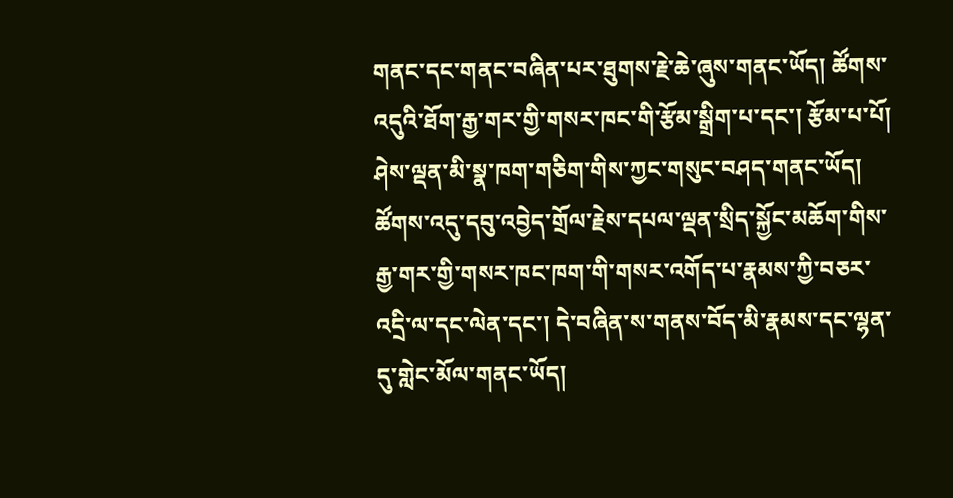གནང་དང་གནང་བཞིན་པར་ཐུགས་རྗེ་ཆེ་ཞུས་གནང་ཡོད། ཚོགས་འདུའི་ཐོག་རྒྱ་གར་གྱི་གསར་ཁང་གི་རྩོམ་སྒྲིག་པ་དང་། རྩོམ་པ་པོ། ཤེས་ལྡན་མི་སྣ་ཁག་གཅིག་གིས་ཀྱང་གསུང་བཤད་གནང་ཡོད།
ཚོགས་འདུ་དབུ་འབྱེད་གྲོལ་རྗེས་དཔལ་ལྡན་སྲིད་སྐྱོང་མཆོག་གིས་རྒྱ་གར་གྱི་གསར་ཁང་ཁག་གི་གསར་འགོད་པ་རྣམས་ཀྱི་བཅར་འདྲི་ལ་དང་ལེན་དང་། དེ་བཞིན་ས་གནས་བོད་མི་རྣམས་དང་ལྷན་དུ་གླེང་མོལ་གནང་ཡོད།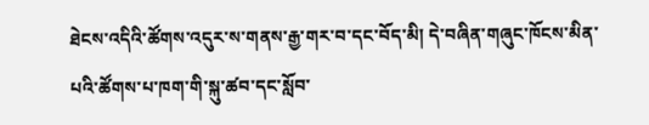ཐེངས་འདིའི་ཚོགས་འདུར་ས་གནས་རྒྱ་གར་བ་དང་བོད་མི། དེ་བཞིན་གཞུང་ཁོངས་མིན་པའི་ཚོགས་པ་ཁག་གི་སྐུ་ཚབ་དང་སློབ་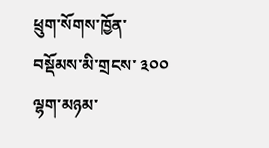ཕྲུག་སོགས་ཁྱོན་བསྡོམས་མི་གྲངས་ ༣༠༠ ལྷག་མཉམ་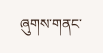ཞུགས་གནང་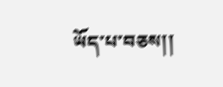ཡོད་པ་བཅས།།